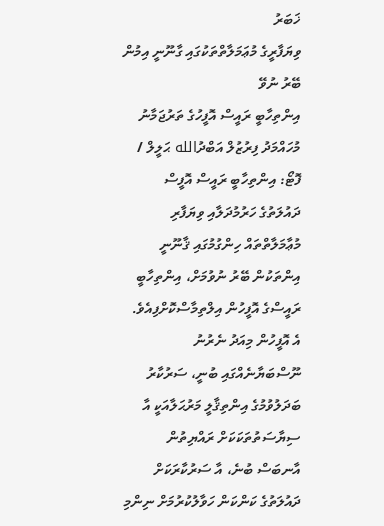ޚަބަރު
ވިޔަފާރީގެ މުޢަމަލާތްތަކުގައި ގާނޫނީ އިމުން ބޭރު ނުވޭ
އިންތިހާބީ ރައީސް އޮފީހުގެ ތަރުޖަމާނު މުހައްމަދު ފިރުޒުލް އަބްދުالله ޙަލީލް / ފޮޓޯ: އިންތިހާބީ ރައީސް އޮފީސް
ދައުލަތުގެ ހަރުމުދަލާއި ވިޔަފާރި މުޢާމަލާތްތައް ހިންގުމުގައި ޤާނޫނީ އިންތަކުން ބޭރު ނުވުމަށް، އިންތިހާބީ ރައީސްގެ އޮފީހުން އިލްތިމާސްކޮށްފިއެވެ.
އެ އޮފީހުން މިއަދު ނެރުނު ނޫސްބަޔާނެއްގައި ބުނީ، ސަރުކާރު ބަދަލުވުމުގެ އިންތިޤާލީ މަރުޙަލާއަކީ އާ ސިޔާސަތުތަކަކަށް ރައްޔިތުން އާނބަސް ބުނެ، އާ ސަރުކާރަކަށް ދައުލަތުގެ ކަންކަން ހަވާލުކުރުމަށް ނިންމި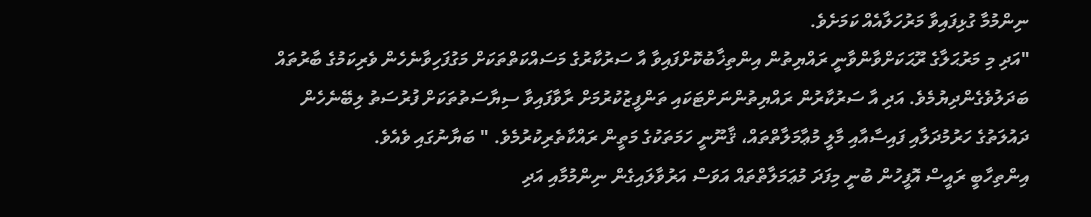ނިންމުމާ ގުޅިފައިވާ މަރުހަލާއެއް ކަމަށެވެ.
"އަދި މި މަރުޙަލާގެ ރޫޙަކަށްވާންވާނީ ރައްޔިތުން އިންތިޚާބުކޮށްފައިވާ އާ ސަރުކާރުގެ މަސައްކަތްތަކަށް މަގުފަހިވާނެހެން ވެރިކަމުގެ ބާރުތައް ބަދަލުވެގެންދިޔުމެވެ. އަދި އާ ސަރުކާރުން ރައްޔިތުންނަށްޓަކައި ތަންފީޒުކުރުމަށް ރާވާފައިވާ ސިޔާސަތުތަކަށް ފުރުސަތު ލިބޭނެހެން ދައުލަތުގެ ހަރުމުދަލާއި ފައިސާއާއި މާލީ މުޢާމަލާތްތައް، ޤާނޫނީ ހަމަތަކުގެ މަތީން ރައްކާތެރިކުރުމެވެ. " ބަޔާނުގައި ވެއެވެ.
އިންތިހާބީ ރައީސް އޮފީހުން ބުނީ މިފަދަ މުޢަމަލާތްތައް އަވަސް އަރުވާލައިގެން ނިންމުމާއި އަދި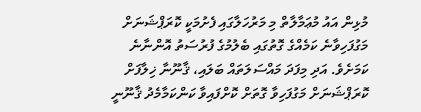މުޅިން އައު މުޢަމާލާތް މި މަރުހަލާގައި ފެށުމަކީ ކޮރަޕްޝަނަށް މަގުފަހިވާނެ ކަމެއްގެ ގޮތުގައި ބެލުމުގެ ފުރުސަތު އޮންނާނެ ކަމަށެވެ. އަދި މިފަދަ މައްސަލަތައް ބަލައި، ޤާނޫނާ ޚިލާފަށް ކޮރަޕްޝަނަށް މަގުފަހިވާ ގޮތަށް ކޮށްފައިވާ ކަންކަމާމެދު ޤާނޫނީ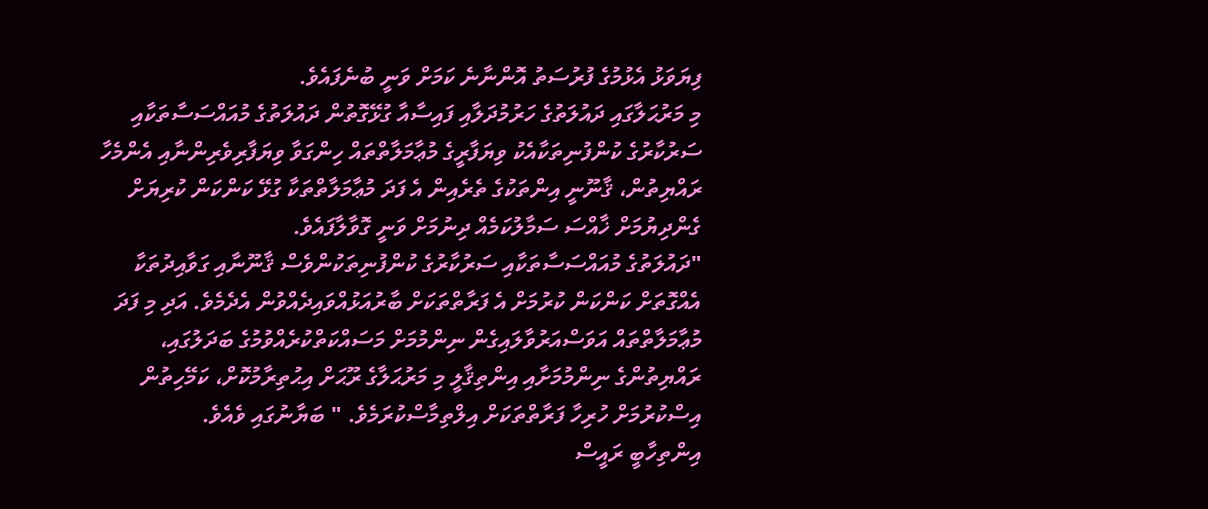ފިޔަވަޅު އެޅުމުގެ ފުރުސަތު އޮންނާނެ ކަމަށް ވަނީ ބުނެފައެވެ.
މި މަރުޙަލާގައި ދައުލަތުގެ ހަރުމުދަލާއި ފައިސާއާ ގުޅޭގޮތުން ދައުލަތުގެ މުއައްސަސާތަކާއި ސަރުކާރުގެ ކުންފުނިތަކާއެކު ވިޔަފާރީގެ މުޢާމަލާތްތައް ހިންގަވާ ވިޔަފާރިވެރިންނާއި އެންމެހާ ރައްޔިތުން، ޤާނޫނީ އިންތަކުގެ ތެރެއިން އެ ފަދަ މުޢާމަލާތްތަކާ ގުޅޭ ކަންކަން ކުރިޔަށް ގެންދިޔުމަށް ޚާއްސަ ސަމާލުކަމެއް ދިނުމަށް ވަނީ ގޮވާލާފައެވެ.
"ދައުލަތުގެ މުއައްސަސާތަކާއި ސަރުކާރުގެ ކުންފުނިތަކުންވެސް ޤާނޫނާއި ގަވާއިދުތަކާ އެއްގޮތަށް ކަންކަން ކުރުމަށް އެ ފަރާތްތަކަށް ބާރުއަޅުއްވައިދެއްވުން އެދެމެވެ. އަދި މި ފަދަ މުޢާމަލާތްތައް އަވަސްއަރުވާލައިގެން ނިންމުމަށް މަސައްކަތްކުރެއްވުމުގެ ބަދަލުގައި، ރައްޔިތުންގެ ނިންމުމަށާއި އިންތިޤާލީ މި މަރުޙަލާގެ ރޫޙަށް އިޙުތިރާމުކޮށް، ކަމޭހިތުން އިސްކުރުމަށް ހުރިހާ ފަރާތްތަކަށް އިލްތިމާސްކުރަމެވެ. " ބަޔާނުގައި ވެއެވެ.
އިންތިހާބީ ރައީސް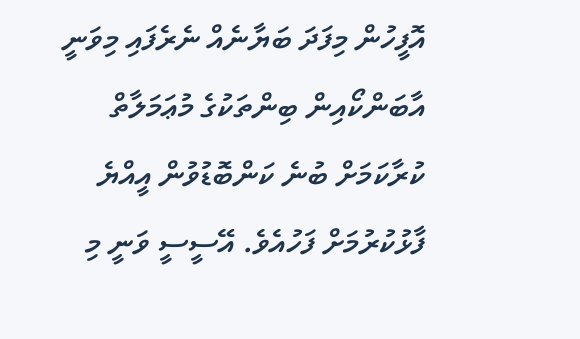އޮފީހުން މިފަދަ ބަޔާނެއް ނެރެފައި މިވަނީ އާބަންކޯއިން ބިންތަކުގެ މުޢަމަލާތް ކުރާކަމަށް ބުނެ ކަންބޮޑުވުން އީއްޔެ ފާޅުކުރުމަށް ފަހުއެވެ. އޭސީސީ ވަނީ މި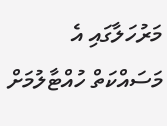މަރުހަލާގައި އެ މަސައްކަތް ހުއްޓާލުމަށް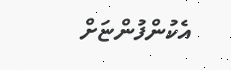އެކުންފުންޏަށް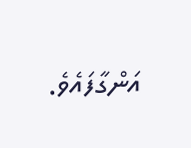އަންގާފައެވެ.